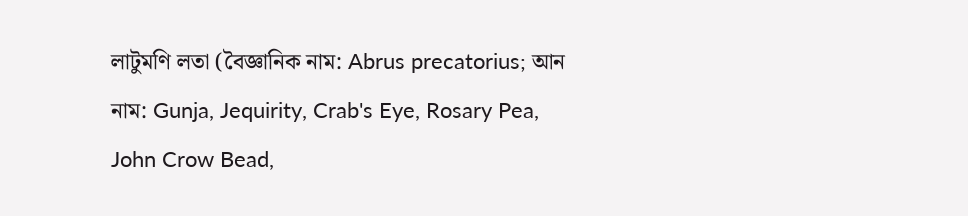লাটুমণি লতা (বৈজ্ঞানিক নাম: Abrus precatorius; আন নাম: Gunja, Jequirity, Crab's Eye, Rosary Pea, John Crow Bead,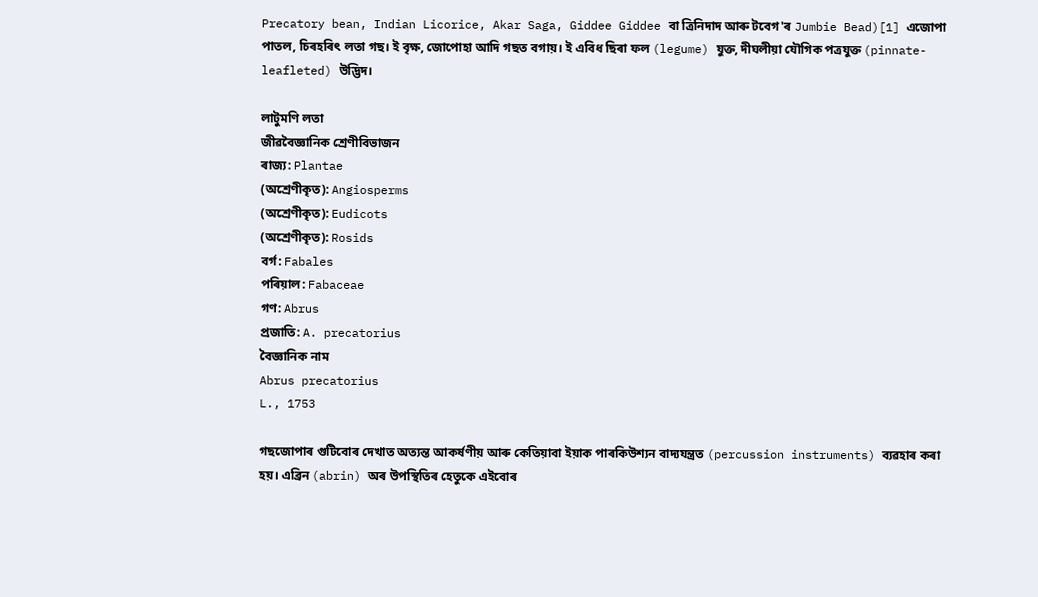Precatory bean, Indian Licorice, Akar Saga, Giddee Giddee বা ত্ৰিনিদাদ আৰু টবেগ'ৰ Jumbie Bead)[1] এজোপা পাতল, চিৰহৰিৎ লতা গছ। ই বৃক্ষ, জোপোহা আদি গছত বগায়। ই এবিধ ছিৰা ফল (legume) যুক্ত, দীঘলীয়া যৌগিক পত্ৰযুক্ত (pinnate-leafleted) উদ্ভিদ।

লাটুমণি লতা
জীৱবৈজ্ঞানিক শ্ৰেণীবিভাজন
ৰাজ্য: Plantae
(অশ্ৰেণীকৃত): Angiosperms
(অশ্ৰেণীকৃত): Eudicots
(অশ্ৰেণীকৃত): Rosids
বৰ্গ: Fabales
পৰিয়াল: Fabaceae
গণ: Abrus
প্ৰজাতি: A. precatorius
বৈজ্ঞানিক নাম
Abrus precatorius
L., 1753

গছজোপাৰ গুটিবোৰ দেখাত অত্যন্ত আকৰ্ষণীয় আৰু কেতিয়াবা ইয়াক পাৰকিউশ্যন বাদ্যযন্ত্ৰত (percussion instruments) ব্যৱহাৰ কৰা হয়। এব্ৰিন (abrin) অৰ উপস্থিতিৰ হেতুকে এইবোৰ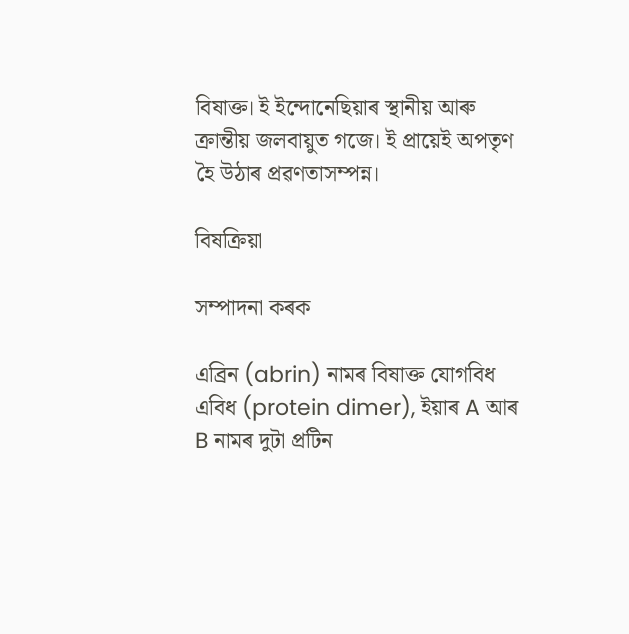বিষাক্ত। ই ইন্দোনেছিয়াৰ স্থানীয় আৰু ক্ৰান্তীয় জলবায়ুত গজে। ই প্ৰায়েই অপতৃণ হৈ উঠাৰ প্ৰৱণতাসম্পন্ন।

বিষক্ৰিয়া

সম্পাদনা কৰক

এব্ৰিন (abrin) নামৰ বিষাক্ত যোগবিধ এবিধ (protein dimer), ইয়াৰ A আৰ B নামৰ দুটা প্ৰটিন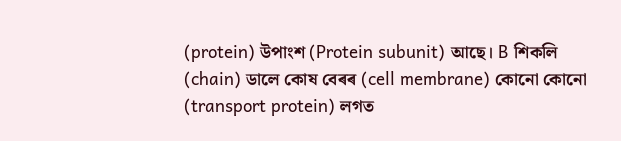(protein) উপাংশ (Protein subunit) আছে। B শিকলি (chain) ডালে কোষ বেৰৰ (cell membrane) কোনো কোনো (transport protein) লগত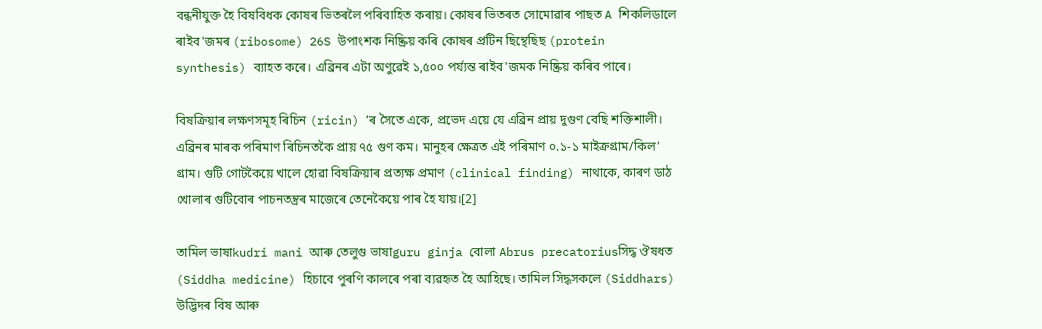বন্ধনীযুক্ত হৈ বিষবিধক কোষৰ ভিতৰলৈ পৰিবাহিত কৰায়। কোষৰ ভিতৰত সোমোৱাৰ পাছত A শিকলিডালে ৰাইব'জমৰ (ribosome) 26S উপাংশক নিষ্ক্ৰিয় কৰি কোষৰ প্ৰটিন ছিন্থেছিছ (protein synthesis) ব্যাহত কৰে। এব্ৰিনৰ এটা অণুৱেই ১,৫০০ পৰ্য্যন্ত ৰাইব'জমক নিষ্ক্ৰিয় কৰিব পাৰে।

বিষক্ৰিয়াৰ লক্ষণসমূহ ৰিচিন (ricin) ’ৰ সৈতে একে, প্ৰভেদ এয়ে যে এব্ৰিন প্ৰায় দুগুণ বেছি শক্তিশালী। এব্ৰিনৰ মাৰক পৰিমাণ ৰিচিনতকৈ প্ৰায় ৭৫ গুণ কম। মানুহৰ ক্ষেত্ৰত এই পৰিমাণ ০.১-১ মাইক্ৰগ্ৰাম/কিল’ গ্ৰাম। গুটি গোটকৈয়ে খালে হোৱা বিষক্ৰিয়াৰ প্ৰত্যক্ষ প্ৰমাণ (clinical finding) নাথাকে, কাৰণ ডাঠ খোলাৰ গুটিবোৰ পাচনতন্ত্ৰৰ মাজেৰে তেনেকৈয়ে পাৰ হৈ যায়।[2]

তামিল ভাষাkudri mani আৰু তেলুগু ভাষাguru ginja বোলা Abrus precatoriusসিদ্ধ ঔষধত (Siddha medicine) হিচাবে পুৰণি কালৰে পৰা ব্যৱহৃত হৈ আহিছে। তামিল সিদ্ধসকলে (Siddhars) উদ্ভিদৰ বিষ আৰু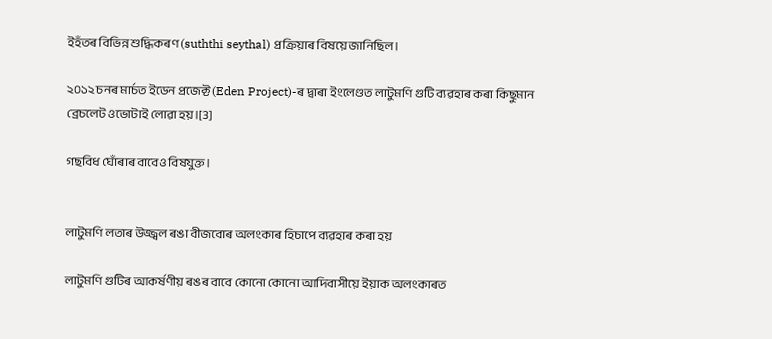ইহঁতৰ বিভিন্ন শুদ্ধিকৰণ (suththi seythal) প্ৰক্ৰিয়াৰ বিষয়ে জানিছিল।

২০১২ চনৰ মাৰ্চত ইডেন প্ৰজেক্ট (Eden Project)-ৰ দ্বাৰা ইংলেণ্ডত লাটুমণি গুটি ব্যৱহাৰ কৰা কিছুমান ব্ৰেচলেট ওভোটাই লোৱা হয়।[3]

গছবিধ ঘোঁৰাৰ বাবেও বিষযুক্ত।


লাটুমণি লতাৰ উজ্জ্বল ৰঙা বীজবোৰ অলংকাৰ হিচাপে ব্যৱহাৰ কৰা হয়

লাটুমণি গুটিৰ আকৰ্ষণীয় ৰঙৰ বাবে কোনো কোনো আদিবাসীয়ে ইয়াক অলংকাৰত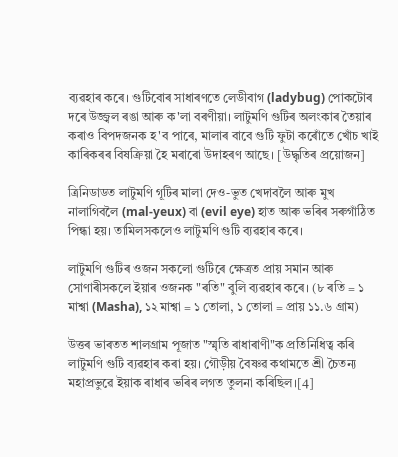ব্যৱহাৰ কৰে। গুটিবোৰ সাধাৰণতে লেডীবাগ (ladybug) পোকটোৰ দৰে উজ্জ্বল ৰঙা আৰু ক'লা বৰণীয়া। লাটুমণি গুটিৰ অলংকাৰ তৈয়াৰ কৰাও বিপদজনক হ'ব পাৰে, মালাৰ বাবে গুটি ফুটা কৰোঁতে খোঁচ খাই কাৰিকৰৰ বিষক্ৰিয়া হৈ মৰাৰো উদাহৰণ আছে। [উদ্ধৃতিৰ প্ৰয়োজন]

ত্ৰিনিডাডত লাটুমণি গূটিৰ মালা দেও-ভুত খেদাবলৈ আৰু মুখ নালাগিবলৈ (mal-yeux) বা (evil eye) হাত আৰু ভৰিৰ সৰুগাঁঠিত পিন্ধা হয়। তামিলসকলেও লাটুমণি গুটি ব্যৱহাৰ কৰে।

লাটুমণি গুটিৰ ওজন সকলো গুটিৰে ক্ষেত্ৰত প্ৰায় সমান আৰু সোণাৰীসকলে ইয়াৰ ওজনক "ৰতি" বুলি ব্যৱহাৰ কৰে। (৮ ৰতি = ১ মাশ্বা (Masha), ১২ মাশ্বা = ১ তোলা, ১ তোলা = প্ৰায় ১১.৬ গ্ৰাম)

উত্তৰ ভাৰতত শালগ্ৰাম পূজাত "স্মৃতি ৰাধাৰাণী"ক প্ৰতিনিধিত্ব কৰি লাটুমণি গুটি ব্যৱহাৰ কৰা হয়। গৌড়ীয় বৈষ্ণৱ কথামতে শ্ৰী চৈতন্য মহাপ্ৰভুৱে ইয়াক ৰাধাৰ ভৰিৰ লগত তুলনা কৰিছিল।[4]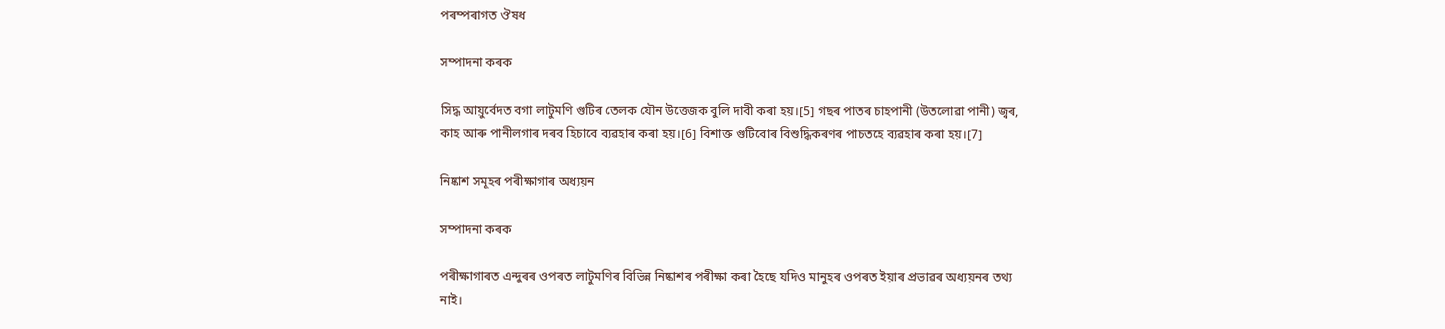পৰম্পৰাগত ঔষধ

সম্পাদনা কৰক

সিদ্ধ আয়ুৰ্বেদত বগা লাটুমণি গুটিৰ তেলক যৌন উত্তেজক বুলি দাবী কৰা হয়।[5] গছৰ পাতৰ চাহপানী (উতলোৱা পানী) জ্বৰ, কাহ আৰু পানীলগাৰ দৰব হিচাবে ব্যৱহাৰ কৰা হয়।[6] বিশাক্ত গুটিবোৰ বিশুদ্ধিকৰণৰ পাচতহে ব্যৱহাৰ কৰা হয়।[7]

নিষ্কাশ সমূহৰ পৰীক্ষাগাৰ অধ্যয়ন

সম্পাদনা কৰক

পৰীক্ষাগাৰত এন্দুৰৰ ওপৰত লাটুমণিৰ বিভিন্ন নিষ্কাশৰ পৰীক্ষা কৰা হৈছে যদিও মানুহৰ ওপৰত ইয়াৰ প্ৰভাৱৰ অধ্যয়নৰ তথ্য নাই।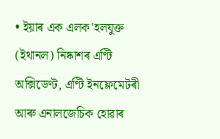• ইয়াৰ এক এলক'হলযুক্ত (ইথানল) নিষ্কাশৰ এণ্টি অক্সিডেণ্ট, এণ্টি ইনফ্লেমেটৰী আৰু এনালজেচিক হোৱাৰ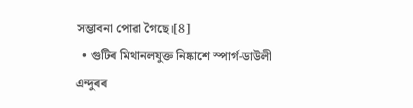সম্ভাবনা পোৱা গৈছে।[8]
  • গুটিৰ মিথানলযুক্ত নিষ্কাশে স্পাৰ্গ-ডাউলী এন্দুৰৰ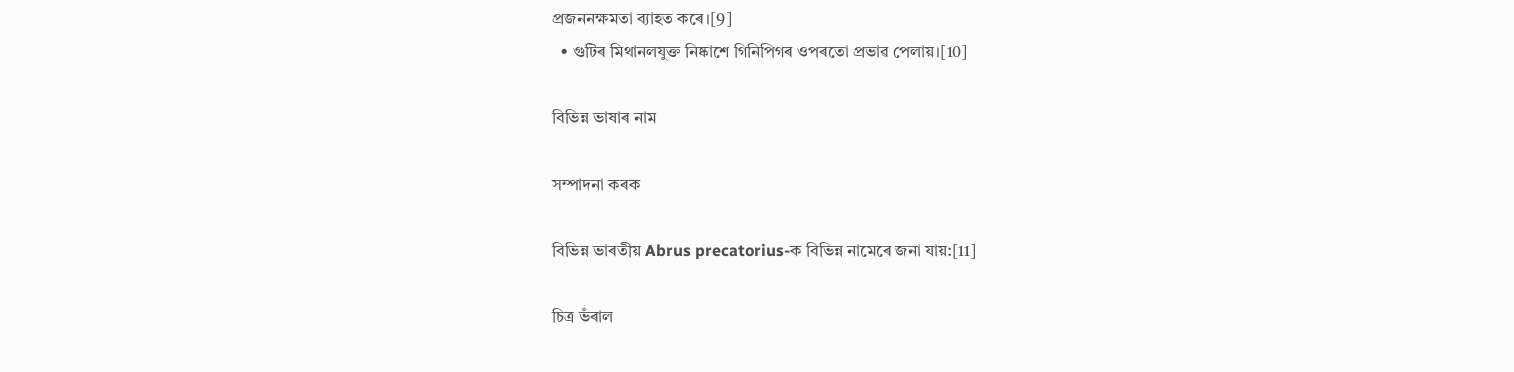প্ৰজননক্ষমতা ব্যাহত কৰে।[9]
  • গুটিৰ মিথানলযুক্ত নিষ্কাশে গিনিপিগৰ ওপৰতো প্ৰভাৱ পেলায়।[10]

বিভিন্ন ভাষাৰ নাম

সম্পাদনা কৰক

বিভিন্ন ভাৰতীয় Abrus precatorius-ক বিভিন্ন নামেৰে জনা যায়:[11]

চিত্ৰ ভঁৰাল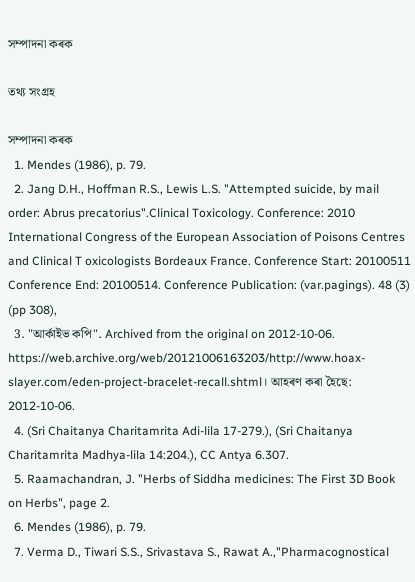সম্পাদনা কৰক

তথ্য সংগ্ৰহ

সম্পাদনা কৰক
  1. Mendes (1986), p. 79.
  2. Jang D.H., Hoffman R.S., Lewis L.S. "Attempted suicide, by mail order: Abrus precatorius".Clinical Toxicology. Conference: 2010 International Congress of the European Association of Poisons Centres and Clinical T oxicologists Bordeaux France. Conference Start: 20100511 Conference End: 20100514. Conference Publication: (var.pagings). 48 (3) (pp 308),
  3. "আৰ্কাইভ কপি". Archived from the original on 2012-10-06. https://web.archive.org/web/20121006163203/http://www.hoax-slayer.com/eden-project-bracelet-recall.shtml। আহৰণ কৰা হৈছে: 2012-10-06.
  4. (Sri Chaitanya Charitamrita Adi-lila 17-279.), (Sri Chaitanya Charitamrita Madhya-lila 14:204.), CC Antya 6.307.
  5. Raamachandran, J. "Herbs of Siddha medicines: The First 3D Book on Herbs", page 2.
  6. Mendes (1986), p. 79.
  7. Verma D., Tiwari S.S., Srivastava S., Rawat A.,"Pharmacognostical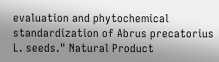evaluation and phytochemical standardization of Abrus precatorius L. seeds." Natural Product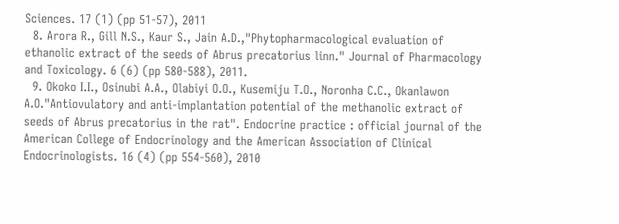Sciences. 17 (1) (pp 51-57), 2011
  8. Arora R., Gill N.S., Kaur S., Jain A.D.,"Phytopharmacological evaluation of ethanolic extract of the seeds of Abrus precatorius linn." Journal of Pharmacology and Toxicology. 6 (6) (pp 580-588), 2011.
  9. Okoko I.I., Osinubi A.A., Olabiyi O.O., Kusemiju T.O., Noronha C.C., Okanlawon A.O."Antiovulatory and anti-implantation potential of the methanolic extract of seeds of Abrus precatorius in the rat". Endocrine practice : official journal of the American College of Endocrinology and the American Association of Clinical Endocrinologists. 16 (4) (pp 554-560), 2010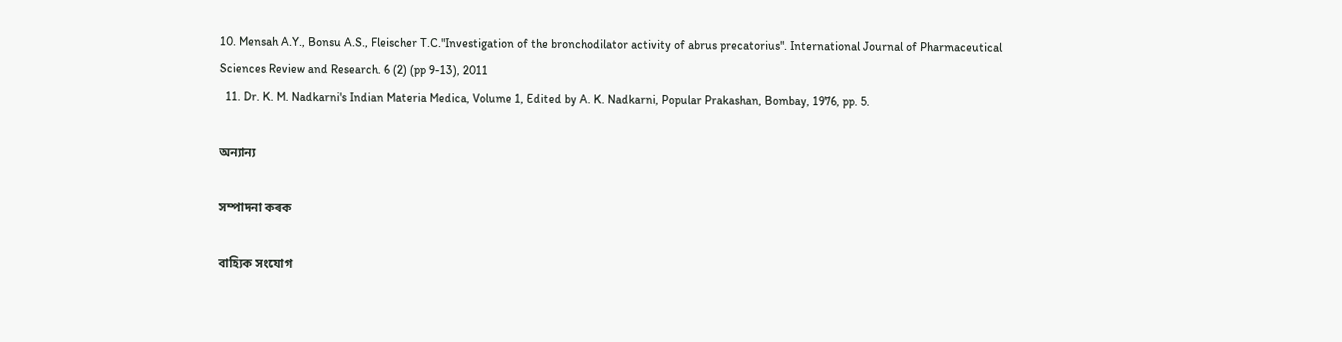10. Mensah A.Y., Bonsu A.S., Fleischer T.C."Investigation of the bronchodilator activity of abrus precatorius". International Journal of Pharmaceutical Sciences Review and Research. 6 (2) (pp 9-13), 2011
  11. Dr. K. M. Nadkarni's Indian Materia Medica, Volume 1, Edited by A. K. Nadkarni, Popular Prakashan, Bombay, 1976, pp. 5.

অন্যান্য

সম্পাদনা কৰক

বাহ্যিক সংযোগ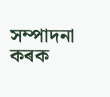সম্পাদনা কৰক